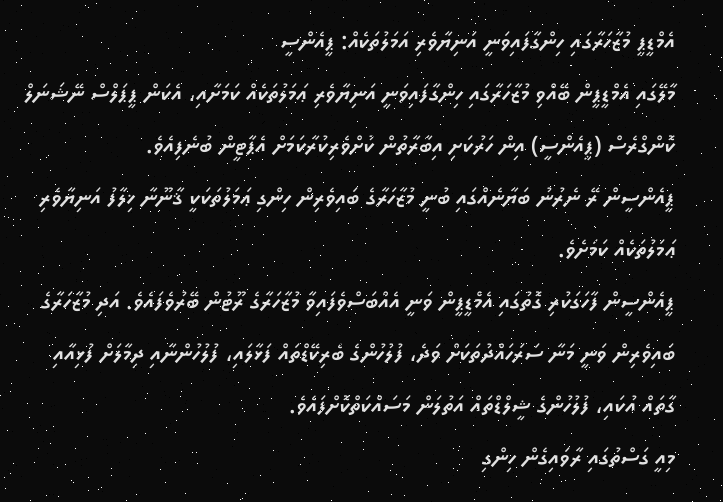އެމްޑީޕީ މުޒާހަރާގައި ހިންގާފައިވަނީ އަނިޔާވެރި އަމަލުތަކެއް: ޕީއެންސީ
މާލޭގައި އެމްޑީޕީން ބޭއްވި މުޒާހަރާގައި ހިންގާފައިވަނީ އަނިޔާވެރި ޢަމަލުތަކެއް ކަމަށާއި، އެކަން ޕީޕަލްސް ނޭޝަނަލް ކޮންގްރެސް (ޕީއެންސީ) އިން ހަރުކަށި އިބާރާތުން ކުށްވެރިކުރާކަމަށް އެޕާޓީން ބުނެފިއެވެ.
ޕީއެންސީން ރޭ ނެރުނު ބަޔާނެއްގައި ބުނީ މުޒާހަރާގެ ބައިވެރިން ހިންގި ޢަމަލުތަކަކީ ޤާނޫނާ ޚިލާފު އަނިޔާވެރި ޢަމަލުތަކެއް ކަމަށެވެ.
ޕީއެންސީން ފާހަގަކުރި ގޮތުގައި އެމްޑީޕީން ވަނީ އެއްބަސްވެފައިވާ މުޒާހަރާގެ ރޫޓުން ބޭރުވެފައެވެ. އަދި މުޒާހަރާގެ ބައިވެރިން ވަނީ މަނާ ސަރަހައްދުތަކަށް ވަދެ، ފުލުހުންގެ ބެރިކޭޑްތައް ފަޅާލައި، ފުލުހުންނާއި ދިމާލަށް ފުޅިއާއި ގާތައް އުކައި، ފުލުހުންގެ ޝީލްޑްތައް އަތުލަން މަސައްކަތްކޮށްފައެވެ.
މިއީ ގަސްތުގައި ރާވައިގެން ހިންގި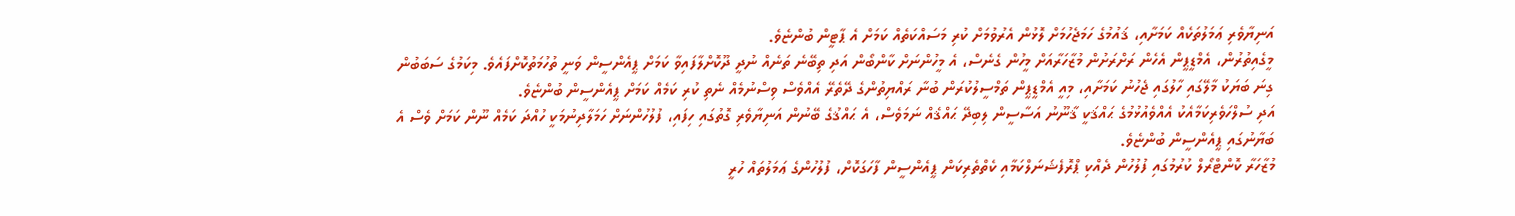އަނިޔާވެރި ޢަމަލުތަކެއް ކަމަށާއި، ޤައުމުގެ ހަމަޖެހުމަށް ލޮޅުން އެރުވުމަށް ކުރި މަސައްކަތެއް ކަމަށް އެ ޕާޓީން ބުންޏެވެ.
މީގެއިތުރުން، އެމްޑީޕީން އެހެން ރަށްރަށުން މުޒާހަރާއަށް މީހުން ގެނެސް، އެ މީހުންނަށް ކާންބޯން އަދި ތިބޭނެ ތަނެއް ނުދީ ދޫކޮށްލާފައިވާ ކަމަށް ޕީއެންސީން ވަނީ ތުހުމަތުކޮށްފައެވެ. މިކަމުގެ ސަބަބުން ގިނަ ބަޔަކު މާލޭގައި ހާލުގައި ޖެހުނު ކަމަށާއި، މިއީ އެމްޑީޕީން ތަމްސީލުކުރަން ބުނާ ރައްޔިތުންގެ ދޭތެރޭ އެއްވެސް ވިސްނުމެއް ނެތި ކުރި ކަމެއް ކަމަށް ޕީއެންސީން ބުންޏެވެ.
އަދި ސުލްހަވެރިކަމާއެކު އެއްވެއުޅުމުގެ ޙައްޤަކީ ޤާނޫނު އަސާސީން ލިބިދޭ ޙައްޤެއް ނަމަވެސް، އެ ޙައްޤުގެ ބޭނުން އަނިޔާވެރި ގޮތުގައި ހިފައި، ފުލުހުންނަށް ހަމަލާދިނުމަކީ ހުއްދަ ކަމެއް ނޫން ކަމަށް ވެސް އެ ބަޔާނުގައި ޕީއެންސީން ބުންޏެވެ.
މުޒާހަރާ ކޮންޓްރޯލް ކުރުމުގައި ފުލުހުން ދެއްކި ޕްރޮފެޝަނަލްކަމާއި ކެތްތެރިކަން ޕީއެންސީން ފާހަގަކޮށް، ފުލުހުންގެ ޢަމަލުތައް ހުރީ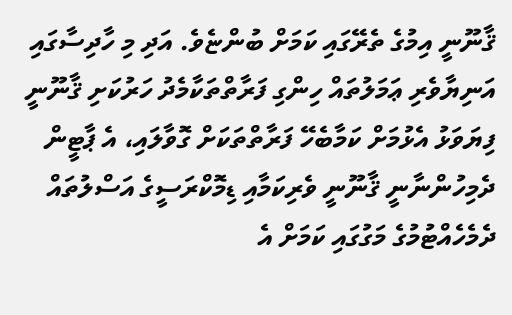ޤާނޫނީ އިމުގެ ތެރޭގައި ކަމަށް ބުންޏެވެ. އަދި މި ހާދިސާގައި އަނިޔާވެރި ޢަމަލުތައް ހިންގި ފަރާތްތަކާމެދު ހަރުކަށި ޤާނޫނީ ފިޔަވަޅު އެޅުމަށް ކަމާބެހޭ ފަރާތްތަކަށް ގޮވާލައި، އެ ޕާޓީން ދެމިހުންނާނީ ޤާނޫނީ ވެރިކަމާއި ޑިމޮކްރަސީގެ އަސްލުތައް ދެމެހެއްޓުމުގެ މަގުގައި ކަމަށް އެ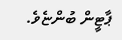ޕާޓީން ބުންޏެވެ.